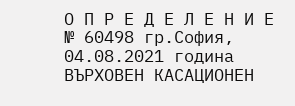О П Р Е Д Е Л Е Н И Е
№ 60498 гр.София, 04.08.2021 година
ВЪРХОВЕН КАСАЦИОНЕН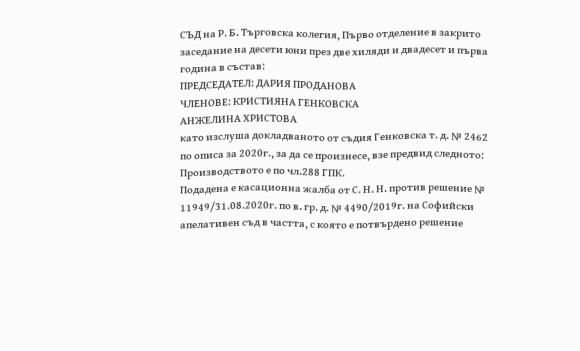СЪД на Р. Б. Търговска колегия, Първо отделение в закрито заседание на десети юни през две хиляди и двадесет и първа година в състав:
ПРЕДСЕДАТЕЛ: ДАРИЯ ПРОДАНОВА
ЧЛЕНОВЕ: КРИСТИЯНА ГЕНКОВСКА
АНЖЕЛИНА ХРИСТОВА
като изслуша докладваното от съдия Генковска т. д. № 2462 по описа за 2020г., за да се произнесе, взе предвид следното:
Производството е по чл.288 ГПК.
Подадена е касационна жалба от С. Н. Н. против решение № 11949/31.08.2020г. по в. гр. д. № 4490/2019г. на Софийски апелативен съд в частта, с която е потвърдено решение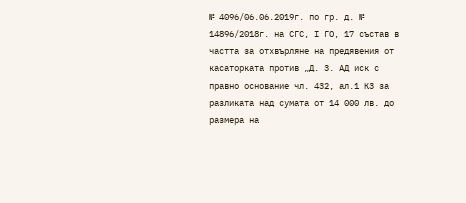№ 4096/06.06.2019г. по гр. д. № 14896/2018г. на СГС, І ГО, 17 състав в частта за отхвърляне на предявения от касаторката против „Д. З. АД иск с правно основание чл. 432, ал.1 КЗ за разликата над сумата от 14 000 лв. до размера на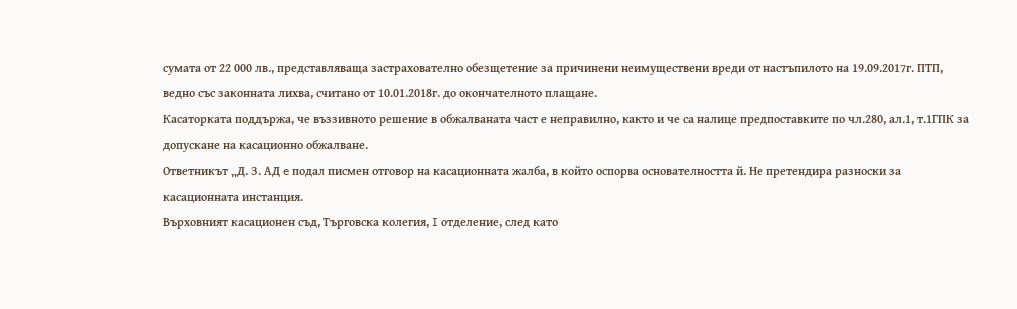сумата от 22 000 лв., представляваща застрахователно обезщетение за причинени неимуществени вреди от настъпилото на 19.09.2017г. ПТП, ведно със законната лихва, считано от 10.01.2018г. до окончателното плащане.
Касаторката поддържа, че въззивното решение в обжалваната част е неправилно, както и че са налице предпоставките по чл.280, ал.1, т.1ГПК за допускане на касационно обжалване.
Ответникът „Д. З. АД e подал писмен отговор на касационната жалба, в който оспорва основателността й. Не претендира разноски за касационната инстанция.
Върховният касационен съд, Търговска колегия, I отделение, след като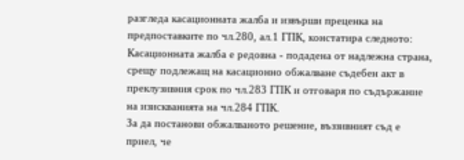разгледа касационната жалба и извърши преценка на предпоставките по чл.280, ал.1 ГПК, констатира следното:
Кaсационната жалба е редовна - подадена от надлежна страна, срещу подлежащ на касационно обжалване съдебен акт в преклузивния срок по чл.283 ГПК и отговаря по съдържание на изискванията на чл.284 ГПК.
За да постанови обжалваното решение, въззивният съд е приел, че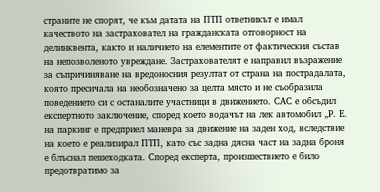страните не спорят, че към датата на ПТП ответникът е имал качеството на застраховател на гражданската отговорност на делинквента, както и наличието на елементите от фактическия състав на непозволеното увреждане. Застрахователят е направил възражение за съпричиняване на вредоносния резултат от страна на пострадалата, която пресичала на необозначено за целта място и не съобразила поведението си с останалите участници в движението. САС е обсъдил експертното заключение, според което водачът на лек автомобил „Р. Е. на паркинг е предприел маневра за движение на заден ход, вследствие на което е реализирал ПТП, като със задна дясна част на задна броня е блъснал пешеходката. Според експерта, произшествието е било предотвратимо за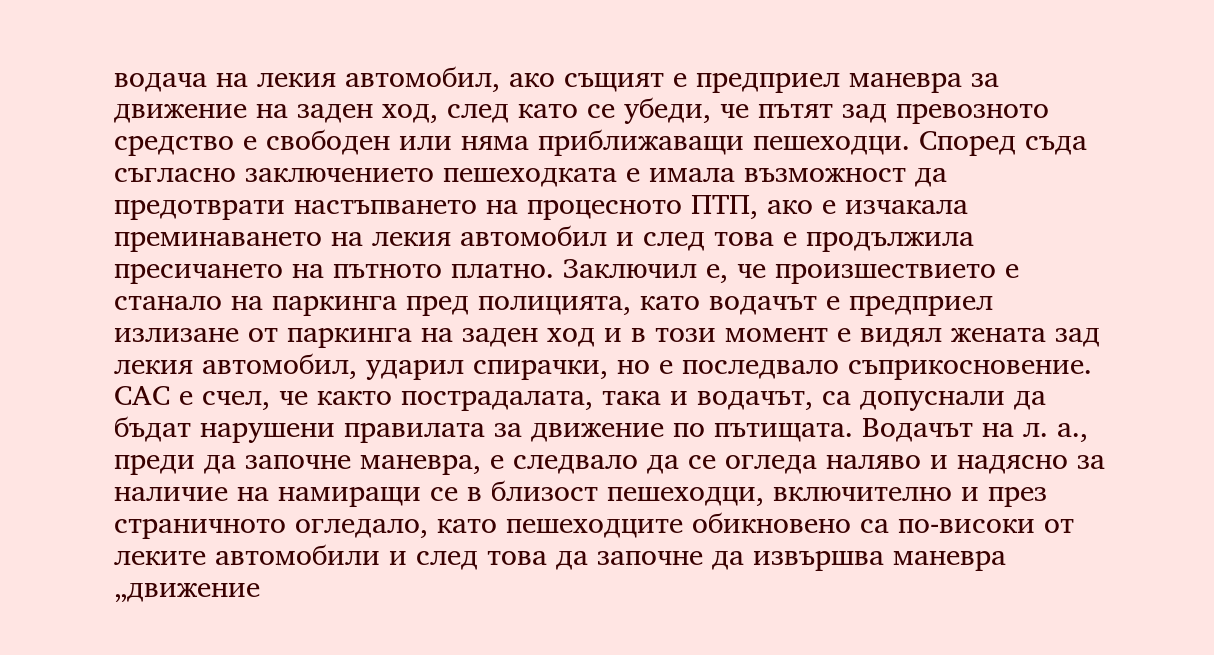водача на лекия автомобил, ако същият е предприел маневра за движение на заден ход, след като се убеди, че пътят зад превозното средство е свободен или няма приближаващи пешеходци. Според съда съгласно заключението пешеходката е имала възможност да предотврати настъпването на процесното ПТП, ако е изчакала преминаването на лекия автомобил и след това е продължила пресичането на пътното платно. Заключил е, че произшествието е станало на паркинга пред полицията, като водачът е предприел излизане от паркинга на заден ход и в този момент е видял жената зад лекия автомобил, ударил спирачки, но е последвало съприкосновение. САС е счел, че както пострадалата, така и водачът, са допуснали да бъдат нарушени правилата за движение по пътищата. Водачът на л. а., преди да започне маневра, е следвало да се огледа наляво и надясно за наличие на намиращи се в близост пешеходци, включително и през страничното огледало, като пешеходците обикновено са по-високи от леките автомобили и след това да започне да извършва маневра „движение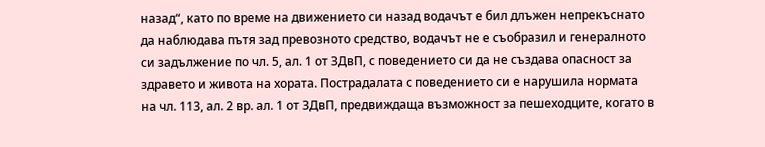назад“, като по време на движението си назад водачът е бил длъжен непрекъснато да наблюдава пътя зад превозното средство, водачът не е съобразил и генералното си задължение по чл. 5, ал. 1 от ЗДвП, с поведението си да не създава опасност за здравето и живота на хората. Пострадалата с поведението си е нарушила нормата на чл. 113, ал. 2 вр. ал. 1 от ЗДвП, предвиждаща възможност за пешеходците, когато в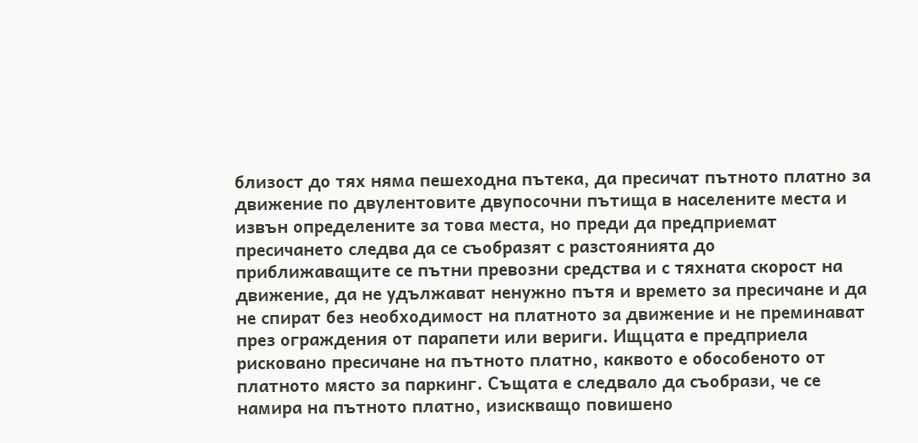близост до тях няма пешеходна пътека, да пресичат пътното платно за движение по двулентовите двупосочни пътища в населените места и извън определените за това места, но преди да предприемат пресичането следва да се съобразят с разстоянията до приближаващите се пътни превозни средства и с тяхната скорост на движение, да не удължават ненужно пътя и времето за пресичане и да не спират без необходимост на платното за движение и не преминават през ограждения от парапети или вериги. Ищцата е предприела рисковано пресичане на пътното платно, каквото е обособеното от платното място за паркинг. Същата е следвало да съобрази, че се намира на пътното платно, изискващо повишено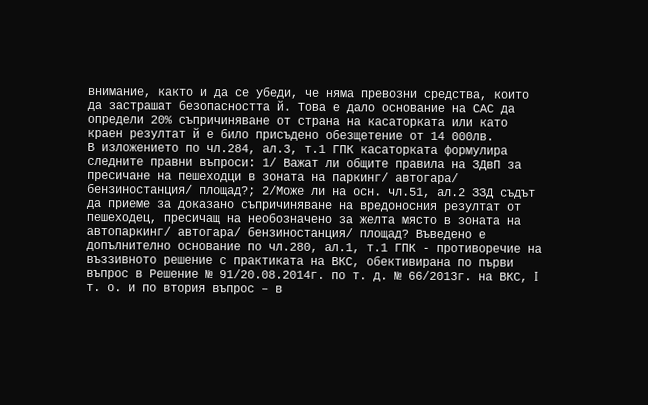внимание, както и да се убеди, че няма превозни средства, които да застрашат безопасността й. Това е дало основание на САС да определи 20% съпричиняване от страна на касаторката или като краен резултат й е било присъдено обезщетение от 14 000лв.
В изложението по чл.284, ал.3, т.1 ГПК касаторката формулира следните правни въпроси: 1/ Важат ли общите правила на ЗДвП за пресичане на пешеходци в зоната на паркинг/ автогара/ бензиностанция/ площад?; 2/Може ли на осн. чл.51, ал.2 ЗЗД съдът да приеме за доказано съпричиняване на вредоносния резултат от пешеходец, пресичащ на необозначено за желта място в зоната на автопаркинг/ автогара/ бензиностанция/ площад? Въведено е допълнително основание по чл.280, ал.1, т.1 ГПК - противоречие на въззивното решение с практиката на ВКС, обективирана по първи въпрос в Решение № 91/20.08.2014г. по т. д. № 66/2013г. на ВКС, I т. о. и по втория въпрос – в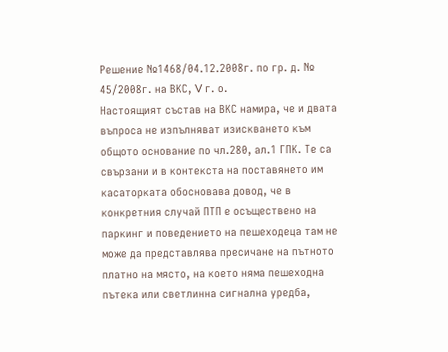Решение №1468/04.12.2008г. по гр. д. № 45/2008г. на ВКС, V г. о.
Настоящият състав на ВКС намира, че и двата въпроса не изпълняват изискването към общото основание по чл.280, ал.1 ГПК. Те са свързани и в контекста на поставянето им касаторката обосновава довод, че в конкретния случай ПТП е осъществено на паркинг и поведението на пешеходеца там не може да представлява пресичане на пътното платно на място, на което няма пешеходна пътека или светлинна сигнална уредба,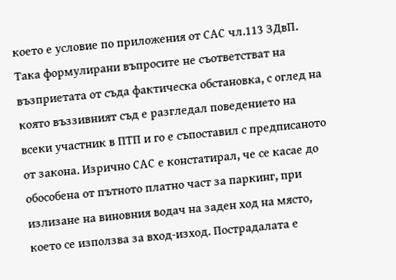което е условие по приложения от САС чл.113 ЗДвП. Така формулирани въпросите не съответстват на възприетата от съда фактическа обстановка, с оглед на която въззивният съд е разгледал поведението на всеки участник в ПТП и го е съпоставил с предписаното от закона. Изрично САС е констатирал, че се касае до обособена от пътното платно част за паркинг, при излизане на виновния водач на заден ход на място, което се използва за вход-изход. Пострадалата е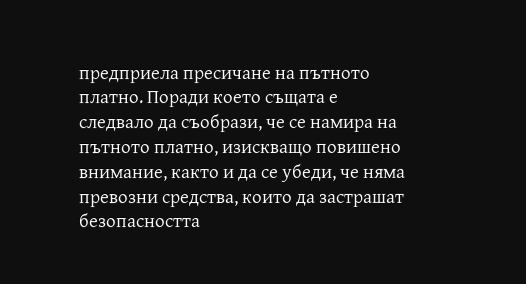предприела пресичане на пътното платно. Поради което същата е следвало да съобрази, че се намира на пътното платно, изискващо повишено внимание, както и да се убеди, че няма превозни средства, които да застрашат безопасността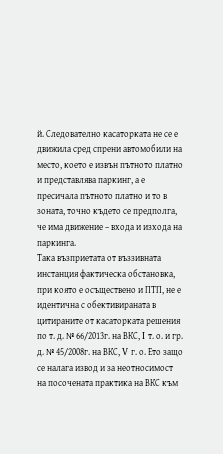й. Следователно касаторката не се е движила сред спрени автомобили на место, което е извън пътното платно и представлява паркинг, а е пресичала пътното платно и то в зоната, точно където се предполга, че има движение – входа и изхода на паркинга.
Така възприетата от въззивната инстанция фактическа обстановка, при която е осъществено и ПТП, не е идентична с обективираната в цитираните от касаторката решения по т. д. № 66/2013г. на ВКС, I т. о. и гр. д. № 45/2008г. на ВКС, V г. о. Ето защо се налага извод и за неотносимост на посочената практика на ВКС към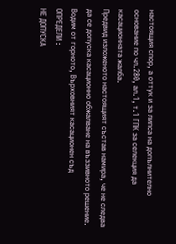настоящия спор, а оттук и за липса на допълнително основание по чл.280, ал.1, т.1 ГПК за селекция да касационната жалба.
Предвид изложеното настоящият състав намира, че не следва да се допуска касационно обжалване на въззивното решение.
Водим от горното, Върховният касационен съд
ОПРЕДЕЛИ :
НЕ ДОПУСКА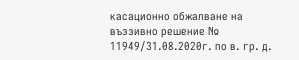касационно обжалване на въззивно решение № 11949/31.08.2020г. по в. гр. д.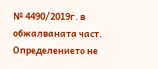№ 4490/2019г. в обжалваната част.
Определението не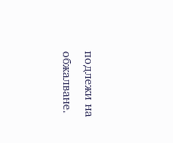подлежи на обжалване.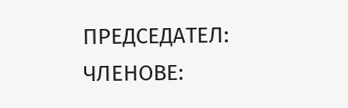ПРЕДСЕДАТЕЛ: ЧЛЕНОВЕ: